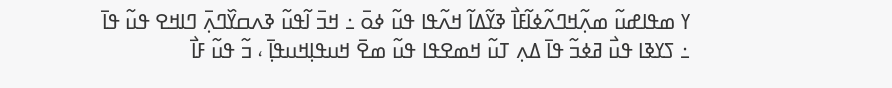ߌ ߘߟߊߝߎ߬ ߘߍ߲߬ߞߣߍ߬ߦߊ߬ߓߊ߯ ߢߌ߬ߡߊ߬ ߞߍ߬ߟߊ ߟߎ߬ ߦߋ߫ ߸ ߞߏ߫ ߊ߬ߟߎ߬ ߢߍߛߌ߰ߣߍ߲߫ ߣߊߞߐ ߟߎ߬ ߟߊ߫ ߸ ߖߌߢߊ ߟߎ߯ ߥߦߏ߬ ߟߊ߫ ߡߍ߲ ߠߎ߬ ߞߘߐߟߊ ߟߎ߬ ߘߐ߫ ߞߎߟߊ߲ߞߎߟߊ߲߫ ، ߏ߬ ߟߎ߬ ߓߊ߯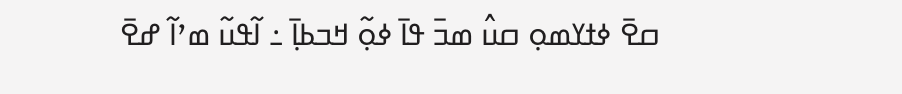ߛߐ߫ ߦߙߌߘߋ߲ ߛߎ߮ ߘߏ߫ ߟߊ߫ ߦߋ߲߬ ߞߏߕߊ߲߫ ߸ ߊ߬ߟߎ߬ ߘߴߊ߬ ߝߐ߫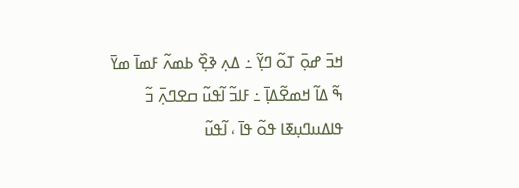ߞߏ߫ ߝߋ߲߫ ߠߋ߬ ߣߌ߲߬ ߸ ߡߍ߲ ߢߐ߲߰ ߕߘߍ߬ ߓߘߊ߫ ߘߌ߫ ߒ߬ ߡߊ߬ ߞߘߐ߬ߡߊ߲߫ ߸ ߓߊߏ߬ ߊ߬ߟߎ߬ ߛߐߣߍ߲߫ ߏ߬ ߟߊߡߎߣߎ߲ߧߊ ߟߋ߬ ߟߊ߫ ، ߊ߬ߟߎ߬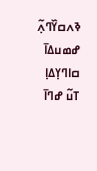ߢߍߛߌ߰ߣߍ߲߬ ߝߘߎߡߊ߫ ߛߊߣߌ߲ߡߊ߲ ߠߎ߬ ߝߣߊ߫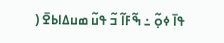ߟߊ߫ ߦߋ߲߬ ߸ ߒ߬ߓߊ߬ ߏ߬ ߟߎ߬ ߘߎߡߊߕߐ߫ (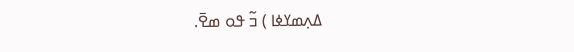ߡߍ߲ߘߌߦߊ ) ߏ߬ ߟߋ ߘߐ߫.